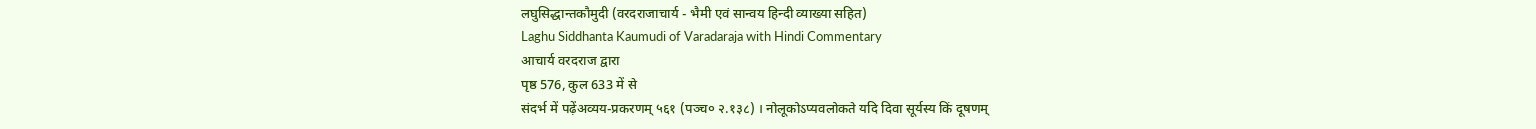लघुसिद्धान्तकौमुदी (वरदराजाचार्य - भैमी एवं सान्वय हिन्दी व्याख्या सहित)
Laghu Siddhanta Kaumudi of Varadaraja with Hindi Commentary
आचार्य वरदराज द्वारा
पृष्ठ 576, कुल 633 में से
संदर्भ में पढ़ेंअव्यय-प्रकरणम् ५६१ (पञ्च० २.१३८) । नोलूकोऽप्यवलोकते यदि दिवा सूर्यस्य किं दूषणम्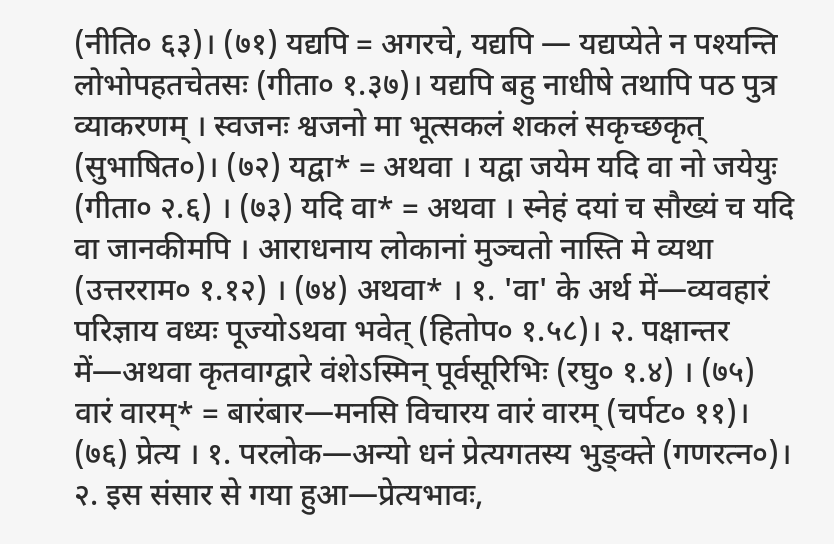(नीति० ६३)। (७१) यद्यपि = अगरचे, यद्यपि — यद्यप्येते न पश्यन्ति लोभोपहतचेतसः (गीता० १.३७)। यद्यपि बहु नाधीषे तथापि पठ पुत्र व्याकरणम् । स्वजनः श्वजनो मा भूत्सकलं शकलं सकृच्छकृत् (सुभाषित०)। (७२) यद्वा* = अथवा । यद्वा जयेम यदि वा नो जयेयुः (गीता० २.६) । (७३) यदि वा* = अथवा । स्नेहं दयां च सौख्यं च यदि वा जानकीमपि । आराधनाय लोकानां मुञ्चतो नास्ति मे व्यथा (उत्तरराम० १.१२) । (७४) अथवा* । १. 'वा' के अर्थ में—व्यवहारं परिज्ञाय वध्यः पूज्योऽथवा भवेत् (हितोप० १.५८)। २. पक्षान्तर में—अथवा कृतवाग्द्वारे वंशेऽस्मिन् पूर्वसूरिभिः (रघु० १.४) । (७५) वारं वारम्* = बारंबार—मनसि विचारय वारं वारम् (चर्पट० ११)। (७६) प्रेत्य । १. परलोक—अन्यो धनं प्रेत्यगतस्य भुङ्क्ते (गणरत्न०)। २. इस संसार से गया हुआ—प्रेत्यभावः,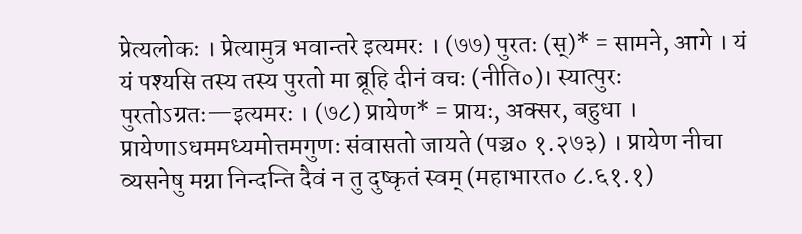प्रेत्यलोकः । प्रेत्यामुत्र भवान्तरे इत्यमरः । (७७) पुरतः (स्)* = सामने, आगे । यं यं पश्यसि तस्य तस्य पुरतो मा ब्रूहि दीनं वचः (नीति०)। स्यात्पुरः पुरतोऽग्रतः—इत्यमरः । (७८) प्रायेण* = प्रायः, अक्सर, बहुधा । प्रायेणाऽधममध्यमोत्तमगुणः संवासतो जायते (पञ्च० १.२७३) । प्रायेण नीचा व्यसनेषु मग्ना निन्दन्ति दैवं न तु दुष्कृतं स्वम् (महाभारत० ८.६१.१)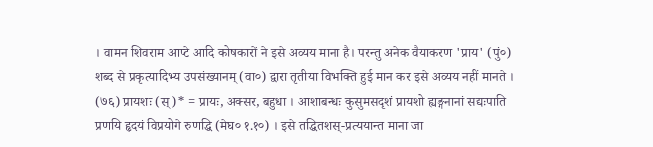। वामन शिवराम आप्टे आदि कोषकारों ने इसे अव्यय माना है। परन्तु अनेक वैयाकरण 'प्राय' (पुं०) शब्द से प्रकृत्यादिभ्य उपसंख्यानम् (वा०) द्वारा तृतीया विभक्ति हुई मान कर इसे अव्यय नहीं मानते । (७६) प्रायशः (स्)* = प्रायः, अक्सर, बहुधा । आशाबन्धः कुसुमसदृशं प्रायशो ह्यङ्गनानां सद्यःपाति प्रणयि हृदयं विप्रयोगे रुणद्धि (मेघ० १.१०) । इसे तद्धितशस्-प्रत्ययान्त माना जा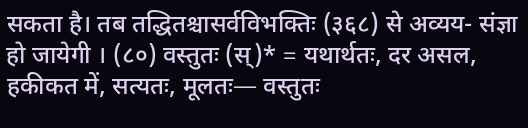सकता है। तब तद्धितश्चासर्वविभक्तिः (३६८) से अव्यय- संज्ञा हो जायेगी । (८०) वस्तुतः (स्)* = यथार्थतः, दर असल, हकीकत में, सत्यतः, मूलतः— वस्तुतः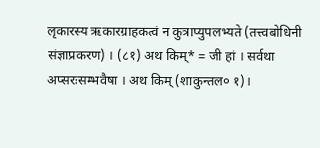लृकारस्य ऋकारग्राहकत्वं न कुत्राप्युपलभ्यते (तत्त्वबोधिनी संज्ञाप्रकरण) । (८१) अथ किम्* = जी हां । सर्वथा अप्सरःसम्भवैषा । अथ किम् (शाकुन्तल० १)।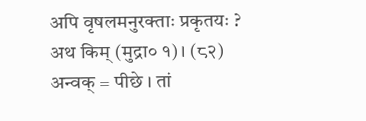अपि वृषलमनुरक्ताः प्रकृतयः ? अथ किम् (मुद्रा० १)। (८२) अन्वक् = पीछे । तां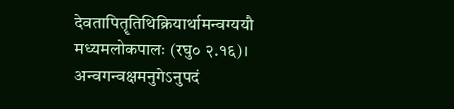देवतापितॄतिथिक्रियार्थामन्वग्ययौ मध्यमलोकपालः (रघु० २.१६)। अन्वगन्वक्षमनुगेऽनुपदं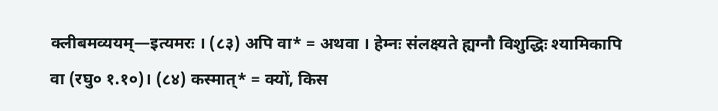क्लीबमव्ययम्—इत्यमरः । (८३) अपि वा* = अथवा । हेम्नः संलक्ष्यते ह्यग्नौ विशुद्धिः श्यामिकापि वा (रघु० १.१०)। (८४) कस्मात्* = क्यों, किस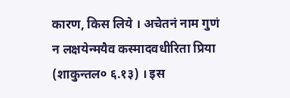कारण, किस लिये । अचेतनं नाम गुणं न लक्षयेन्मयैव कस्मादवधीरिता प्रिया (शाकुन्तल० ६.१३) । इस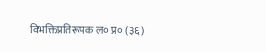विभक्तिप्रतिरूपक ल० प्र० (३६)